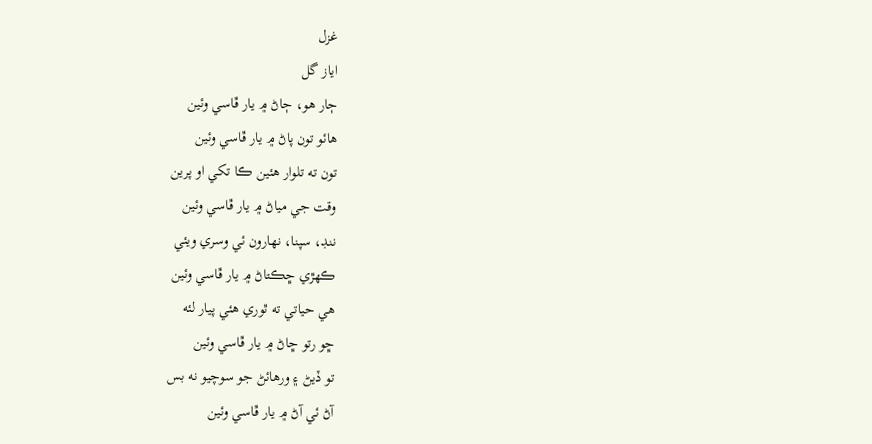غزل
اياز گل
ڄار هو، ڄاڻ ۾ يار ڦاسي وئين
هائو تون پاڻ ۾ يار ڦاسي وئين
تون ته تلوار هئين ڪا تکي او پرين
وقت جي مياڻ ۾ يار ڦاسي وئين
ننڊ، سپنا، نھارون ئي وسري ويئي
ڪهڙي ڇڪتاڻ ۾ يار ڦاسي وئين
هي حياتي ته ٿوري هئي پيار لئه
ڇو رتو ڇاڻ ۾ يار ڦاسي وئين
تو ڏيڻ ۽ ورهائڻ جو سوچيو نه بس
آڻ ئي آڻ ۾ يار ڦاسي وئين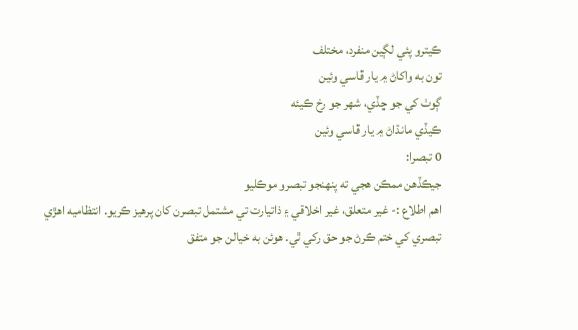ڪيترو پئي لڳين منفرد، مختلف
تون به واکاڻ ۾ يار ڦاسي وئين
ڳوٺ کي جو ڇڏي، شهر جو رخ ڪيئه
ڪيڏي مانڌاڻ ۾ يار ڦاسي وئين
0 تبصرا:
جيڪڏهن ممڪن هجي ته پنهنجو تبصرو موڪليو
اهم اطلاع :- غير متعلق، غير اخلاقي ۽ ذاتيارت تي مشتمل تبصرن کان پرهيز ڪريو. انتظاميه اهڙي تبصري کي ختم ڪرڻ جو حق رکي ٿي. هوئن به خيالن جو متفق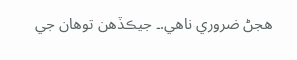هجڻ ضروري ناهي.۔ جيڪڏهن توهان جي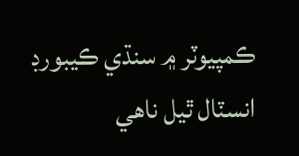ڪمپيوٽر ۾ سنڌي ڪيبورڊ انسٽال ٿيل ناهي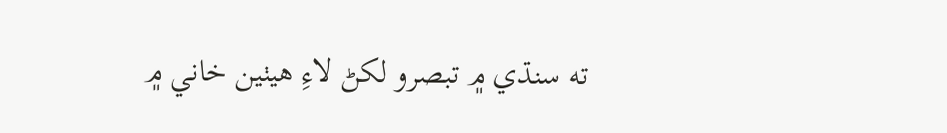ته سنڌي ۾ تبصرو لکڻ لاءِ هيٺين خاني ۾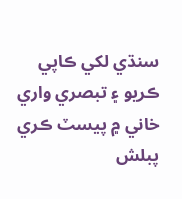سنڌي لکي ڪاپي ڪريو ۽ تبصري واري خاني ۾ پيسٽ ڪري پبلش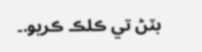بٽڻ تي ڪلڪ ڪريو.۔